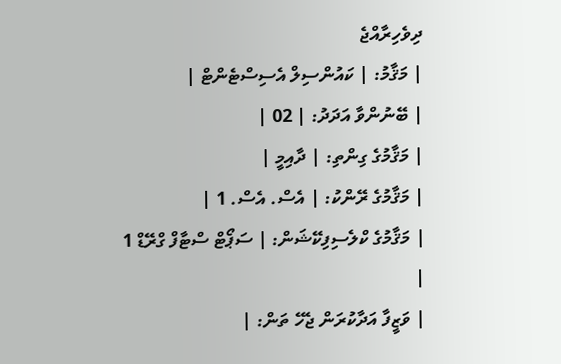ދިވެހިރާއްޖެ
| މަޤާމު: | ކައުންސިލް އެސިސްޓެންޓް |
| ބޭނުންވާ އަދަދު: | 02 |
| މަޤާމުގެ ގިންތި: | ދާއިމީ |
| މަޤާމުގެ ރޭންކު: | އެސް. އެސް. 1 |
| މަޤާމުގެ ކްލެސިފިކޭޝަން: | ސަޕޯޓް ސްޓާފް ގްރޭޑް 1 |
| ވަޒީފާ އަދާކުރަން ޖެހޭ ތަން: |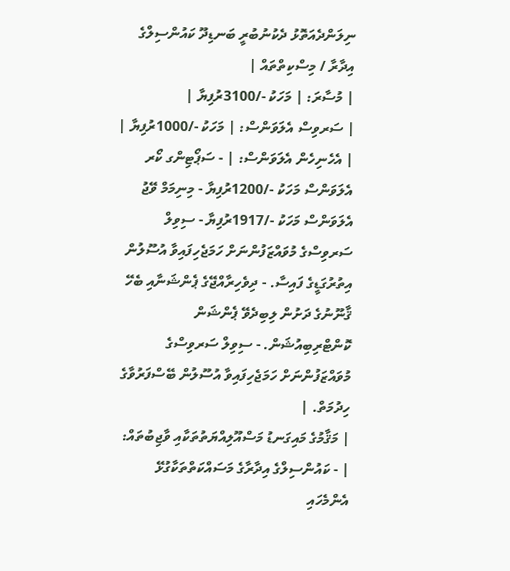ނިލަންދެއަތޮޅު ދެކުނުބުރީ ބަނޑިދޫ ކައުންސިލްގެ އިދާރާ / މިސްކިތްތައް |
| މުސާރަ: | މަހަކު -/3100ރުފިޔާ |
| ސަރވިސް އެލަވަންސް: | މަހަކު -/1000ރުފިޔާ |
| އެހެނިހެން އެލަވަންސް: | - ސަޕޯޓިންގ ކޯރ އެލަވަންސް މަހަކު -/1200ރުފިޔާ - މިނިމަމް ވޭޖު އެލަވަންސް މަހަކު -/1917ރުފިޔާ - ސިވިލް ސަރވިސްގެ މުވައްޒަފުންނަށް ހަމަޖެހިފައިވާ އުސޫލުން އިތުރުގަޑީގެ ފައިސާ. - ދިވެހިރާއްޖޭގެ ޕެންޝަނާއި ބެހޭ ޤާނޫނުގެ ދަށުން ލިބިދެވޭ ޕެންޝަން ކޮންޓްރިބިއުޝަން. - ސިވިލް ސަރވިސްގެ މުވައްޒަފުންނަށް ހަމަޖެހިފައިވާ އުސޫލުން ބޭސްފަރުވާގެ ހިދުމަތް. |
| މަޤާމުގެ މައިގަނޑު މަސްއޫލިއްޔަތުތަކާއި ވާޖިބުތައް: | - ކައުންސިލްގެ އިދާރާގެ މަސައްކަތްތަކާގުޅޭ އެންމެހައި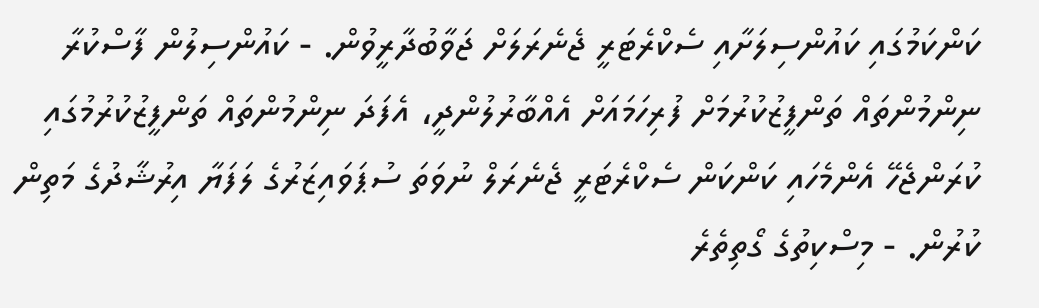ކަންކަމުގައި ކައުންސިލަށާއި ސެކްރެޓަރީ ޖެނެރަލަށް ޖަވާބުދާރީވުން. - ކައުންސިލުން ފާސްކުރާ ނިންމުންތައް ތަންފީޒުކުރުމަށް ފުރިހަމައަށް އެއްބާރުލުންދީ، އެފަދަ ނިންމުންތައް ތަންފީޒުކުރުމުގައި ކުރަންޖެހޭ އެންމެހައި ކަންކަން ސެކްރެޓަރީ ޖެނެރަލް ނުވަތަ ސުޕަވައިޒަރުގެ ލަފަޔާ އިރުޝާދުގެ މަތިން ކުރުން. - މިސްކިތުގެ ގޯތިތެރެ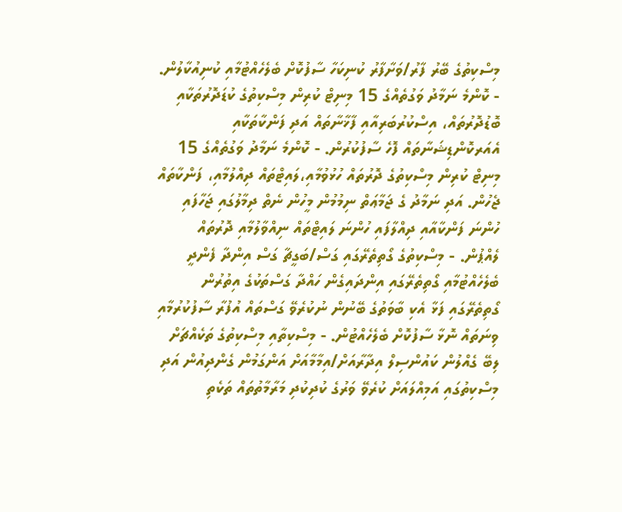މިސްކިތުގެ ބޭރު ފާރު/ވަށާފާރު ކުނިކަހާ ސާފުކޮށް ބެލެހެއްޓުމާއި ކުނިއުކާލުން. - ކޮންމެ ނަމާދު ވަގުތެއްގެ 15 މިނިޓް ކުރިން މިސްކިތުގެ ކުޑަދޮރުތަކާއި ބޮޑުދޮރުތައް، އިސްކުރުބަރިއާއި ފާޚާނާތައް އަދި ފަންކާތަކާއި އެއަރކޮންޑިޝަނާތައް ފޮހެ ސާފުކުރުން. - ކޮންމެ ނަމާދު ވަގުތެއްގެ 15 މިނިޓް ކުރިން މިސްކިތުގެ ދޮރުތައް ހުޅުވުމާއި،ލައިޓްތައް ދިއްލުމާއި، ފަންކާތައް ޖެހުން. އަދި ނަމާދު ގެ ޖަމާޢަތް ނިމުމުން މީހުން ނެތް ދިމާލުގައި ޖަހާފައި ހުންނަ ފަންކާއާއި ދިއްލާފައި ހުންނަ ލައިޓްތައް ނިއްވާލުމާއި ދޮރުތައް ލެއްޕުން. - މިސްކިތުގެ ގޯތިތެރޭގައި ގަސް/ބަގީޗާ ގަސް އިންދާ ފެންދީ ބެލެހެއްޓުމާއި ގޯތިތެރޭގައި އިންދައިގެން ހައްދާ ގަސްތަކުގެ އިތުރުން ގޯތިތެރޭގައި ފަޅާ އެކި ބާވަތުގެ ބޭނުން ނުކުރެވޭ ގަސްތައް އުފުރާ ސާފުކުރުމާއި ވިނަތައް ނޮޅާ ސާފުކޮށް ބެލެހެއްޓުން. - މިސްކިތާއި މިސްކިތުގެ ތަކެއްޗަށް ލިބޭ ގެއްލުން ކައުންސިލް އިދާރާއަށް/އިމާމާއަށް އަންގަމުން ގެންދިއުން އަދި މިސްކިތުގައި އަމިއްލައަށް ކުރެވޭ ވަރުގެ ކުދިކުދި މަރާމާތުތައް ތަކެތި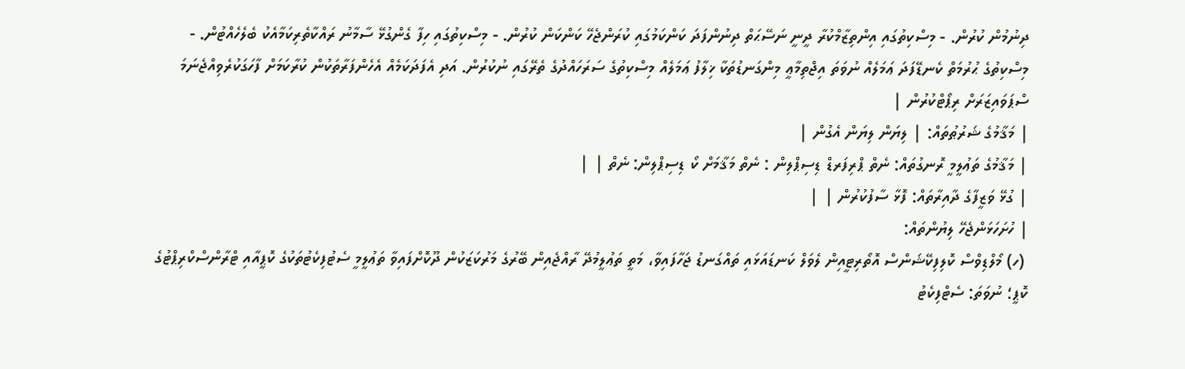ދިނުމުން ކުރުން. - މިސްކިތުގައި އިންތިޒާމްކުރާ ދީނީ ނަސޭޙަތް ދިނުންފަދަ ކަންކަމުގައި ކުރަންޖެހޭ ކަންކަން ކުރުން. - މިސްކިތުގައި ހިފާ ގެންގުޅޭ ސާމާނު ރައްކާތެރިކަމާއެކު ބެލެހެއްޓުން. - މިސްކިތުގެ ޙުރުމަތް ކެނޑޭފަދަ ޢަމަލެއް ނުވަތަ އިޖްތިމާޢީ މިންގަނޑުތަކާ ޚިލާފު ޢަމަލެއް މިސްކިތުގެ ސަރަހައްދުގެ ތެރޭގައި ނުކުރުން. އަދި އެފަދަކަމެއް އެހެންފަރާތަކުން ކުރާކަމަށް ފާހަގަކުރެވިއްޖެނަމަ ސްޕަވައިޒަރަށް ރިޕޯޓްކުރުން |
| މަޤާމުގެ ޝަރުޠުތައް: | ލިޔަން ލިޔަން އެގުން |
| މަޤާމުގެ ތަޢުލީމީ ރޮނގުތައް: ނެތް ޕްރިފަރޑް ޑިސިޕްލިން : ނެތް މަޤާމަށް ކޯ ޑިސިޕްލިން: ނެތް | |
| ގުޅޭ ވަޒީފާގެ ދާއިރާތައް: ފޮޅާ ސާފުކުރުން | |
| ހުށަހަޅަންޖެހޭ ލިޔުންތައް:
 (ހ) މޯލްޑިވްސް ކޮލިފިކޭޝަންސް އޮތޯރިޓީއިން ލެވަލް ކަނޑައަޅައި ތައްގަނޑު ޖަހާފައިވާ، މަތީ ތަޢުލީމުދޭ ރާއްޖެއިން ބޭރުގެ މަރުކަޒަކުން ދޫކޮށްފައިވާ ތަޢުލީމީ ސެޓުފިކެޓުތަކުގެ ކޮޕީއާއި ޓްރާންސްކްރިޕްޓުގެ ކޮޕީ؛ ނުވަތަ: ސެޓްފިކެޓު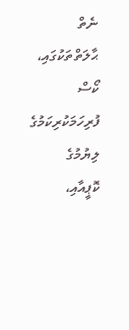ނެތް ޙާލަތްތަކުގައި، ކޯސް ފުރިހަމަކުރިކަމުގެ ލިޔުމުގެ ކޮޕީއާއި،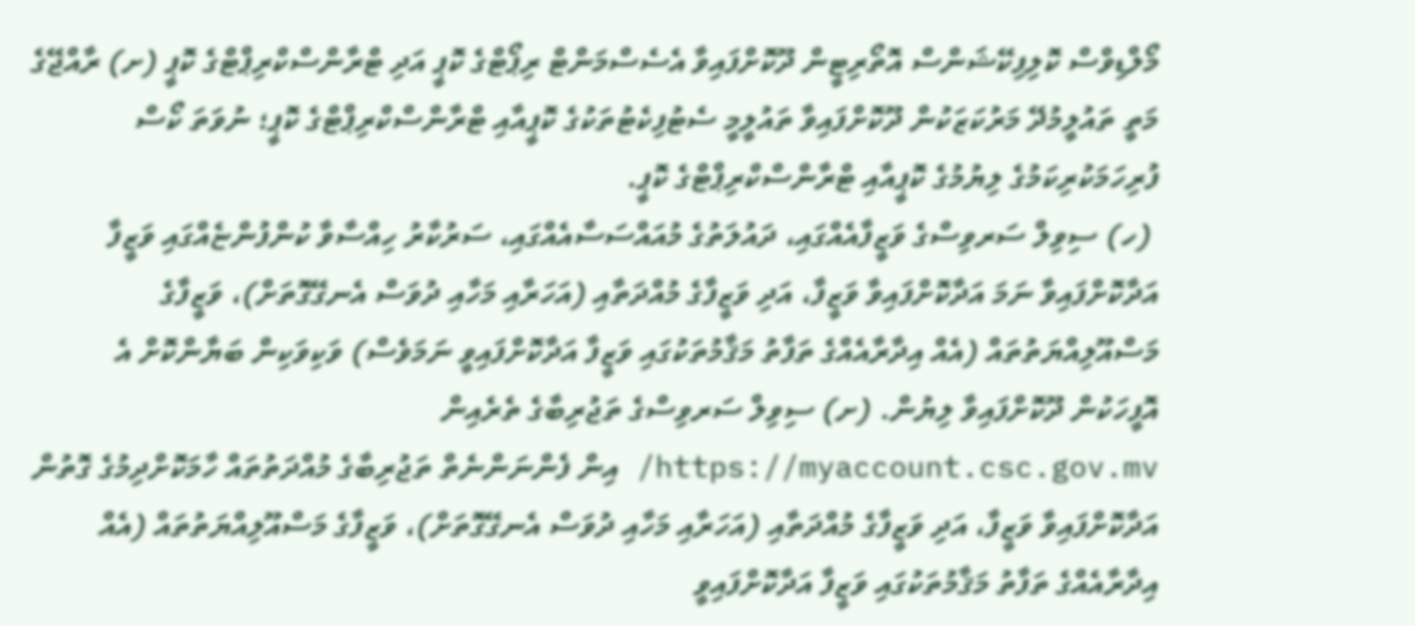މޯލްޑިވްސް ކޮލިފިކޭޝަންސް އޮތޯރިޓީން ދޫކޮށްފައިވާ އެސެސްމަންޓް ރިޕޯޓްގެ ކޮޕީ އަދި ޓްރާންސްކްރިޕްޓްގެ ކޮޕީ (ށ) ރާއްޖޭގެ މަތީ ތައުލީމުދޭ މަރުކަޒަކުން ދޫކޮށްފައިވާ ތައުލީމީ ސެޓުފިކެޓުތަކުގެ ކޮޕީއާއި ޓްރާންސްކްރިޕްޓްގެ ކޮޕީ؛ ނުވަތަ ކޯސް ފުރިހަމަކުރިކަމުގެ ލިޔުމުގެ ކޮޕީއާއި ޓްރާންސްކްރިޕްޓްގެ ކޮޕީ.
 (ހ) ސިވިލް ސަރވިސްގެ ވަޒީފާއެއްގައި، ދައުލަތުގެ މުއައްސަސާއެއްގައި، ސަރުކާރު ހިއްސާވާ ކުންފުންޏެއްގައި ވަޒީފާ އަދާކޮށްފައިވާ ނަމަ އަދާކޮށްފައިވާ ވަޒީފާ، އަދި ވަޒީފާގެ މުއްދަތާއި (އަހަރާއި މަހާއި ދުވަސް އެނގޭގޮތަށް)، ވަޒީފާގެ މަސްއޫލިއްޔަތުތައް (އެއް އިދާރާއެއްގެ ތަފާތު މަޤާމުތަކުގައި ވަޒީފާ އަދާކޮށްފައިވީ ނަމަވެސް) ވަކިވަކިން ބަޔާންކޮށް އެ އޮފީހަކުން ދޫކޮށްފައިވާ ލިޔުން. (ށ) ސިވިލް ސަރވިސްގެ ތަޖުރިބާގެ ތެރެއިން https://myaccount.csc.gov.mv/ އިން ފެންނަންނެތް ތަޖުރިބާގެ މުއްދަތުތައް ހާމަކޮށްދިމުގެ ގޮތުން އަދާކޮށްފައިވާ ވަޒީފާ، އަދި ވަޒީފާގެ މުއްދަތާއި (އަހަރާއި މަހާއި ދުވަސް އެނގޭގޮތަށް)، ވަޒީފާގެ މަސްއޫލިއްޔަތުތައް (އެއް އިދާރާއެއްގެ ތަފާތު މަޤާމުތަކުގައި ވަޒީފާ އަދާކޮށްފައިވީ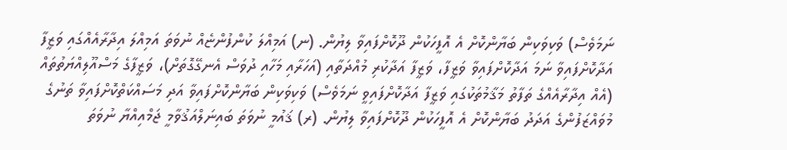ނަމަވެސް) ވަކިވަކިން ބަޔާންކޮށް އެ އޮފީހަކުން ދޫކޮށްފައިވާ ލިޔުން. (ނ) އަމިއްލަ ކުންފުންޏެއް ނުވަތަ އަމިއްލަ އިދާރާއެއްގައި ވަޒީފާ އަދާކޮށްފައިވާ ނަމަ އަދާކޮށްފައިވާ ވަޒީފާ، ވަޒީފާ އަދާކުރި މުއްދަތާއި (އަހަރާއި މަހާއި ދުވަސް އެނގޭގޮތަށް)، ވަޒީފާގެ މަސްއޫލިއްޔަތުތައް (އެއް އިދާރާއެއްގެ ތަފާތު މަޤާމުތަކުގައި ވަޒީފާ އަދާކޮށްފައިވީ ނަމަވެސް) ވަކިވަކިން ބަޔާންކޮށްފައިވާ އަދި މަސައްކަތްކޮށްފައިވާ ތަނުގެ މުވައްޒަފުންގެ އަދަދު ބަޔާންކޮށް އެ އޮފީހަކުން ދޫކޮށްފައިވާ ލިޔުން. (ރ) ޤައުމީ ނުވަތަ ބައިނަލްއަޤުވާމީ ޖަމްއިއްޔާ ނުވަތަ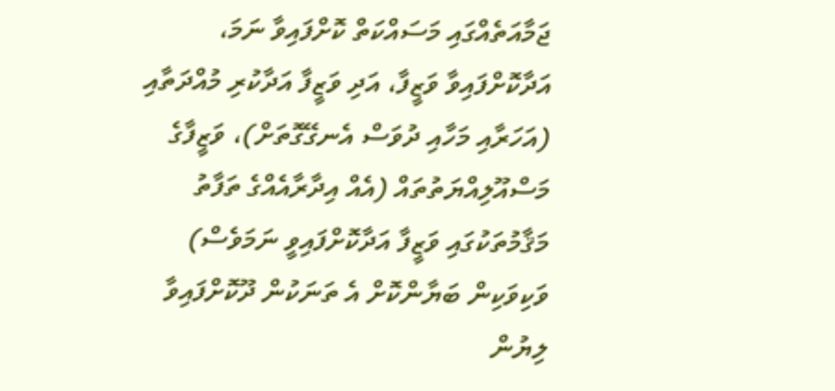ޖަމާއަތެއްގައި މަސައްކަތް ކޮށްފައިވާ ނަމަ، އަދާކޮށްފައިވާ ވަޒީފާ، އަދި ވަޒީފާ އަދާކުރި މުއްދަތާއި (އަހަރާއި މަހާއި ދުވަސް އެނގޭގޮތަށް)، ވަޒީފާގެ މަސްއޫލިއްޔަތުތައް (އެއް އިދާރާއެއްގެ ތަފާތު މަޤާމުތަކުގައި ވަޒީފާ އަދާކޮށްފައިވީ ނަމަވެސް) ވަކިވަކިން ބަޔާންކޮށް އެ ތަނަކުން ދޫކޮށްފައިވާ ލިޔުން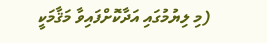(މި ލިޔުމުގައި އަދާކޮށްފައިވާ މަޤާމަކީ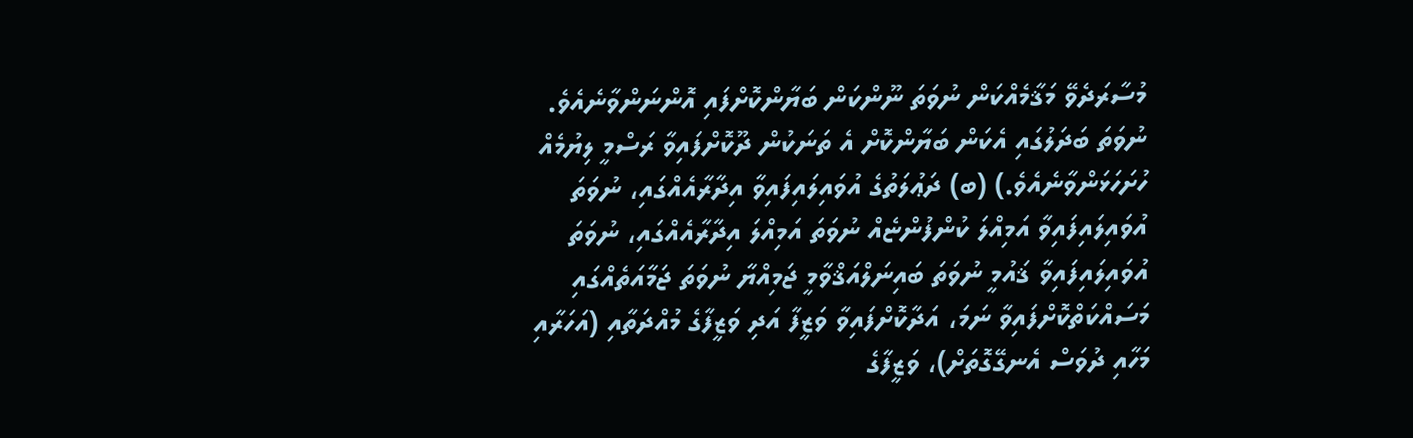މުސާރަދެވޭ މަޤާމެއްކަން ނުވަތަ ނޫންކަން ބަޔާންކޮށްފައި އޮންނަންވާނެއެވެ. ނުވަތަ ބަދަލުގައި އެކަން ބަޔާންކޮށް އެ ތަނަކުން ދޫކޮށްފައިވާ ރަސްމީ ލިޔުމެއް ހުށަހަޅަންވާނެއެވެ.) (ބ) ދަޢުލަތުގެ އުވައިލައިފައިވާ އިދާރާއެއްގައި، ނުވަތަ އުވައިލައިފައިވާ އަމިއްލަ ކުންފުންޏެއް ނުވަތަ އަމިއްލަ އިދާރާއެއްގައި، ނުވަތަ އުވައިލައިފައިވާ ޤައުމީ ނުވަތަ ބައިނަލްއަޤްވާމީ ޖަމިއްޔާ ނުވަތަ ޖަމާއަތެއްގައި މަސައްކަތްކޮށްފައިވާ ނަމަ، އަދާކޮށްފައިވާ ވަޒީފާ އަދި ވަޒީފާގެ މުއްދަތާއި (އަހަރާއި މަހާއި ދުވަސް އެނގޭގޮތަށް)، ވަޒީފާގެ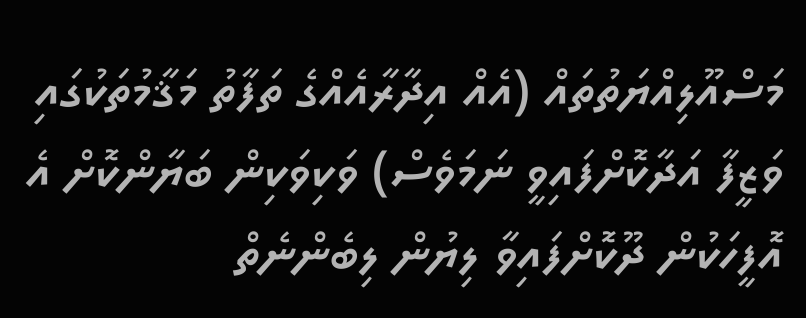މަސްއޫލިއްޔަތުތައް (އެއް އިދާރާއެއްގެ ތަފާތު މަޤާމުތަކުގައި ވަޒީފާ އަދާކޮށްފައިވީ ނަމަވެސް) ވަކިވަކިން ބަޔާންކޮށް އެ އޮފީހަކުން ދޫކޮށްފައިވާ ލިޔުން ލިބެންނެތް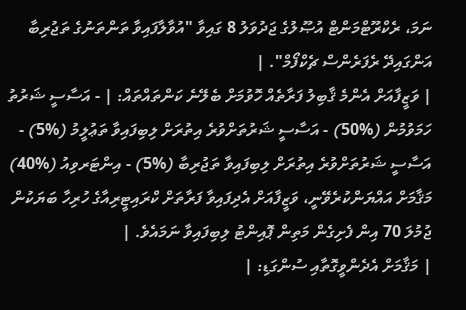ނަމަ، ރެކްރޫޓްމަންޓް އުޞޫލުގެ ޖަދުވަލު 8 ގައިވާ "އުވާލާފައިވާ ތަންތަނުގެ ތަޖުރިބާ އަންގައިދޭ ރެފަރެންސް ޗެކްފޯމް". |
| ވަޒީފާއަށް އެންމެ ޤާބިލު ފަރާތެއް ހޮވުމަށް ބެލޭނެ ކަންތައްތައް: | - އަސާސީ ޝަރުތު ހަމަވުމުން (%50) - އަސާސީ ޝަރުތަށްވުރެ އިތުރަށް ލިބިފައިވާ ތަޢުލީމު (%5) - އަސާސީ ޝަރުތަށްވުރެ އިތުރަށް ލިބިފައިވާ ތަޖުރިބާ (%5) - އިންޓަރވިއު (%40) މަޤާމަށް އައްޔަންކުރެވޭނީ، ވަޒީފާއަށް އެދިފައިވާ ފަރާތަށް ކްރައިޓީރިއާގެ ހުރިހާ ބަޔަކުން ޖުމުލަ 70 އިން ފެށިގެން މަތިން ޕޮއިންޓު ލިބިފައިވާ ނަމައެވެ. |
| މަޤާމަށް އެދެންވީގޮތާއި ސުންގަޑި: |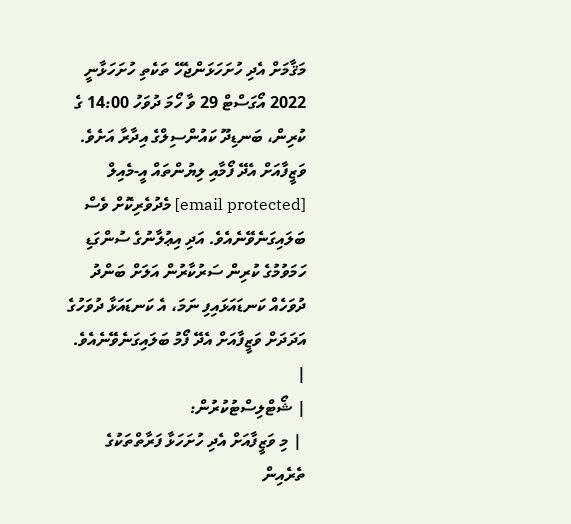މަޤާމަށް އެދި ހުށަހަޅަންޖެހޭ ތަކެތި ހުށަހަޅާނީ 2022 އޯގަސްޓް 29 ވާ ހޯމަ ދުވަހު 14:00 ގެ ކުރިން، ބަނޑިދޫ ކައުންސިލްގެ އިދާރާ އަށެވެ. ވަޒީފާއަށް އެދޭ ފޯމާއި ލިޔުންތައް އީ-މެއިލް [email protected] މެދުވެރިކޮށް ވެސް ބަލައިގަނެވޭނެއެވެ. އަދި އިޢުލާނުގެ ސުންގަޑި ހަމަވުމުގެ ކުރިން ސަރުކާރުން އަލަށް ބަންދު ދުވަހެއް ކަނޑައަޅައިފި ނަމަ، އެ ކަނޑައަޅާ ދުވަހުގެ އަދަދަށް ވަޒީފާއަށް އެދޭ ފޯމު ބަލައިގަނެވޭނެއެވެ. |
| ޝޯޓްލިސްޓުކުރުން:
 | މި ވަޒީފާއަށް އެދި ހުށަހަޅާ ފަރާތްތަކުގެ ތެރެއިން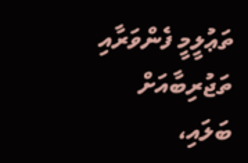ތަޢުލީމީ ފެންވަރާއި ތަޖުރިބާއަށް ބަލައި،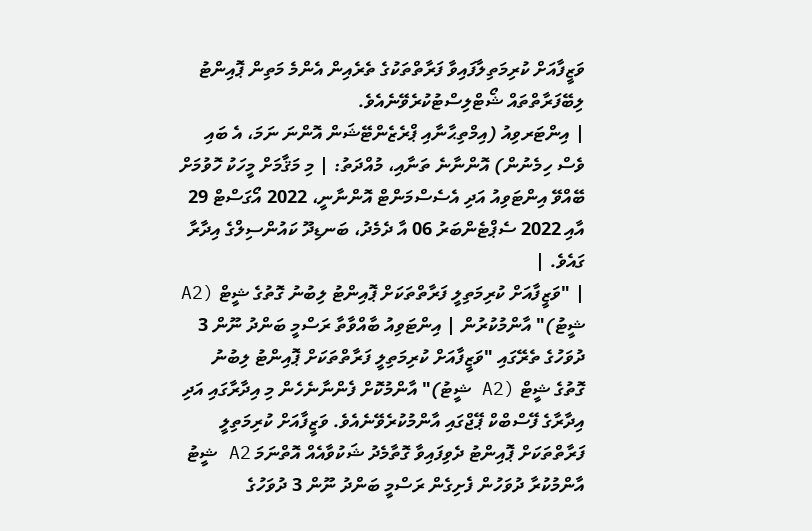ވަޒީފާއަށް ކުރިމަތިލާފައިވާ ފަރާތްތަކުގެ ތެރެއިން އެންމެ މަތިން ޕޮއިންޓު ލިބޭފަރާތްތައް ޝޯޓްލިސްޓުކުރެވޭނެއެވެ.
| އިންޓަރވިއު (އިމްތިޙާނާއި ޕްރެޒެންޓޭޝަން އޮންނަ ނަމަ، އެ ބައި ވެސް ހިމެނުން) އޮންނާނެ ތަނާއި، މުއްދަތު: | މި މަޤާމަށް މީހަކު ހޮވުމަށް ބޭއްވޭ އިންޓަވިއު އަދި އެސެސްމަންޓް އޮންނާނީ، 2022 އޯގަސްޓް 29 އާއި 2022 ސެޕްޓެންބަރު 06 އާ ދެމެދު، ބަނޑިދޫ ކައުންސިލްގެ އިދާރާ ގައެވެ. |
| "ވަޒީފާއަށް ކުރިމަތިލީ ފަރާތްތަކަށް ޕޮއިންޓު ލިބުނު ގޮތުގެ ޝީޓް (A2 ޝީޓު)" އާންމުކުރުން | އިންޓަވިއު ބާއްވާތާ ރަސްމީ ބަންދު ނޫން 3 ދުވަހުގެ ތެރޭގައި "ވަޒީފާއަށް ކުރިމަތިލީ ފަރާތްތަކަށް ޕޮއިންޓު ލިބުނު ގޮތުގެ ޝީޓް (A2 ޝީޓު)" އާންމުކޮށް ފެންނާނެހެން މި އިދާރާގައި އަދި އިދާރާގެ ފޭސްބްކް ޕޭޖްގައި އާންމުކުރެވޭނެއެވެ. ވަޒީފާއަށް ކުރިމަތިލީ ފަރާތްތަކަށް ޕޮއިންޓު ދެވިފައިވާ ގޮތާމެދު ޝަކުވާއެއް އޮތްނަމަ A2 ޝީޓު އާންމުކުރާ ދުވަހުން ފެށިގެން ރަސްމީ ބަންދު ނޫން 3 ދުވަހުގެ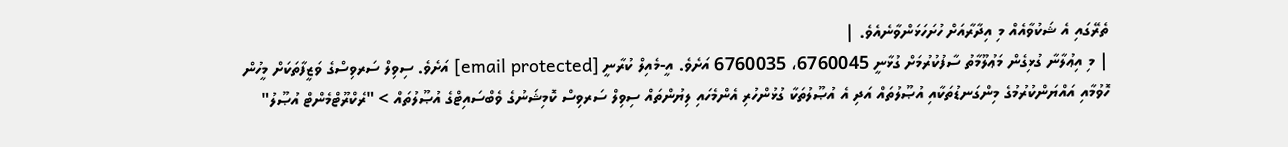ތެރޭގައި އެ ޝަކުވާއެއް މި އިދާރާއަށް ހުށަހަޅަންވާނެއެވެ. |
| މި އިޢުލާނާ ގުޅިގެން މަޢުލޫމާތު ސާފުކުރުމަށް ގުޅާނީ 6760045، 6760035 އަށެވެ. އީ-މެއިލް ކުރާނީ [email protected] އަށެވެ. ސިވިލް ސަރވިސްގެ ވަޒީފާތަކަށް މީހުން ހޮވުމާއި އައްޔަންކުރުމުގެ މިންގަނޑުތަކާއި އުޞޫލުތައް އަދި އެ އުޞޫލުތަކާ ގުޅުންހުރި އެންމެހައި ލިޔުންތައް ސިވިލް ސަރވިސް ކޮމިޝަނުގެ ވެބްސައިޓްގެ އުޞޫލުތައް > "ރެކްރޫޓްމެންޓް އުޞޫލު"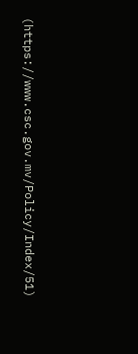(https://www.csc.gov.mv/Policy/Index/51)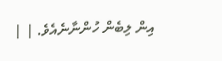އިން ލިބެން ހުންނާނެއެވެ. | |